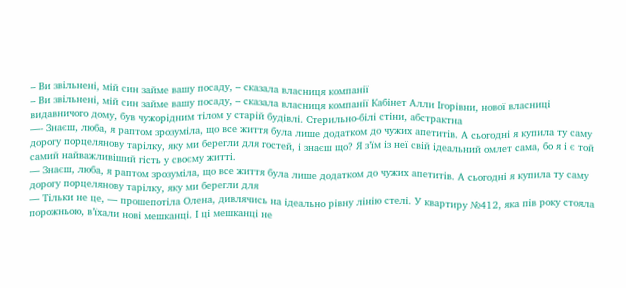– Ви звільнені, мій син займе вашу посаду, – сказала власниця компанії
– Ви звільнені, мій син займе вашу посаду, – сказала власниця компанії Кабінет Алли Ігорівни, нової власниці видавничого дому, був чужорідним тілом у старій будівлі. Стерильно-білі стіни, абстрактна
—- Знаєш, люба, я раптом зрозуміла, що все життя була лише додатком до чужих апетитів. А сьогодні я купила ту саму дорогу порцелянову тарілку, яку ми берегли для гостей, і знаєш що? Я з’їм із неї свій ідеальний омлет сама, бо я і є той самий найважливіший гість у своєму житті.
— Знаєш, люба, я раптом зрозуміла, що все життя була лише додатком до чужих апетитів. А сьогодні я купила ту саму дорогу порцелянову тарілку, яку ми берегли для
— Тільки не це, — прошепотіла Олена, дивлячись на ідеально рівну лінію стелі. У квартиру №412, яка пів року стояла порожньою, в’їхали нові мешканці. І ці мешканці не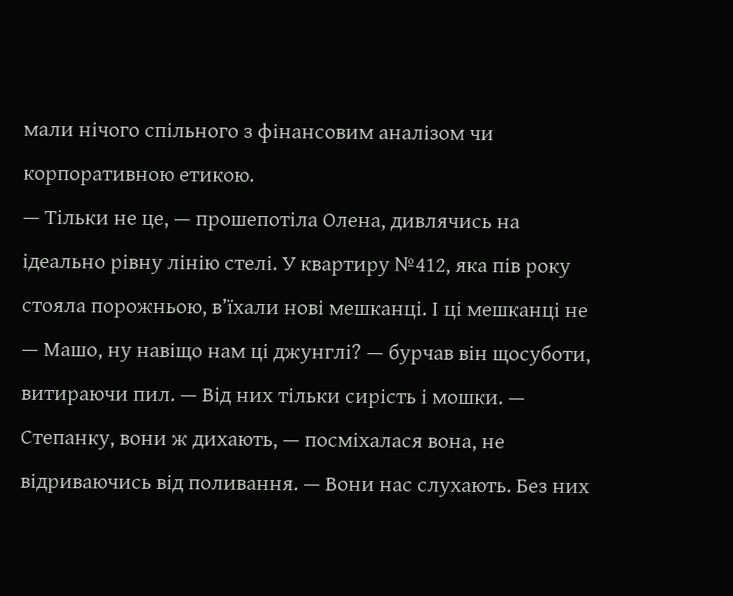мали нічого спільного з фінансовим аналізом чи корпоративною етикою.
— Тільки не це, — прошепотіла Олена, дивлячись на ідеально рівну лінію стелі. У квартиру №412, яка пів року стояла порожньою, в’їхали нові мешканці. І ці мешканці не
— Машо, ну навіщо нам ці джунглі? — бурчав він щосуботи, витираючи пил. — Від них тільки сирість і мошки. — Степанку, вони ж дихають, — посміхалася вона, не відриваючись від поливання. — Вони нас слухають. Без них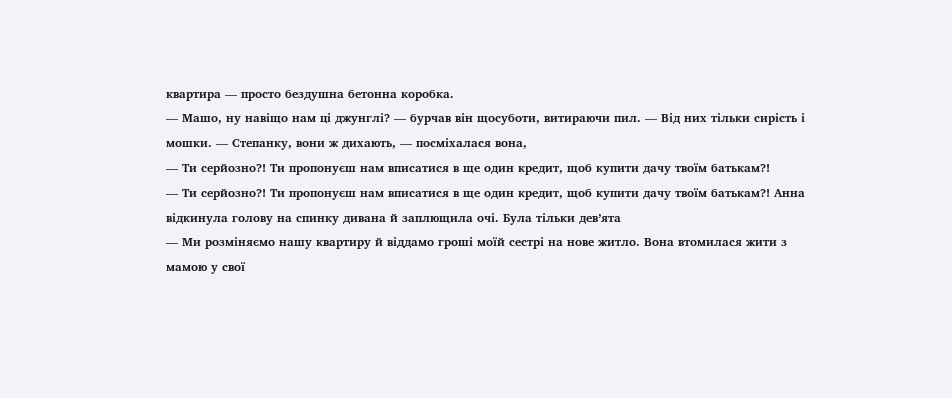квартира — просто бездушна бетонна коробка.
— Машо, ну навіщо нам ці джунглі? — бурчав він щосуботи, витираючи пил. — Від них тільки сирість і мошки. — Степанку, вони ж дихають, — посміхалася вона,
— Ти серйозно?! Ти пропонуєш нам вписатися в ще один кредит, щоб купити дачу твоїм батькам?!
— Ти серйозно?! Ти пропонуєш нам вписатися в ще один кредит, щоб купити дачу твоїм батькам?! Анна відкинула голову на спинку дивана й заплющила очі. Була тільки дев’ята
— Ми розміняємо нашу квартиру й віддамо гроші моїй сестрі на нове житло. Вона втомилася жити з мамою у свої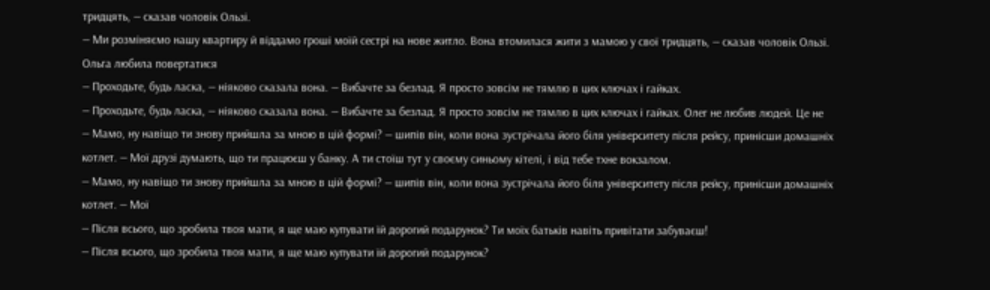тридцять, — сказав чоловік Ользі.
— Ми розміняємо нашу квартиру й віддамо гроші моїй сестрі на нове житло. Вона втомилася жити з мамою у свої тридцять, — сказав чоловік Ользі. Ольга любила повертатися
— Проходьте, будь ласка, — ніяково сказала вона. — Вибачте за безлад. Я просто зовсім не тямлю в цих ключах і гайках.
— Проходьте, будь ласка, — ніяково сказала вона. — Вибачте за безлад. Я просто зовсім не тямлю в цих ключах і гайках. Олег не любив людей. Це не
— Мамо, ну навіщо ти знову прийшла за мною в цій формі? — шипів він, коли вона зустрічала його біля університету після рейсу, принісши домашніх котлет. — Мої друзі думають, що ти працюєш у банку. А ти стоїш тут у своєму синьому кітелі, і від тебе тхне вокзалом.
— Мамо, ну навіщо ти знову прийшла за мною в цій формі? — шипів він, коли вона зустрічала його біля університету після рейсу, принісши домашніх котлет. — Мої
— Після всього, що зробила твоя мати, я ще маю купувати їй дорогий подарунок? Ти моїх батьків навіть привітати забуваєш!
— Після всього, що зробила твоя мати, я ще маю купувати їй дорогий подарунок?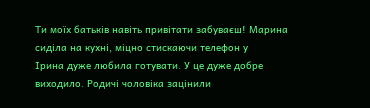Ти моїх батьків навіть привітати забуваєш! Марина сиділа на кухні, міцно стискаючи телефон у
Ірина дуже любила готувати. У це дуже добре виходило. Родичі чоловіка зацінили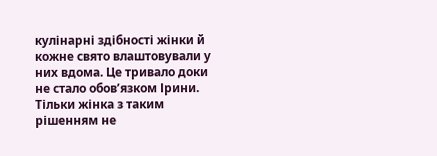кулінарні здібності жінки й кожне свято влаштовували у них вдома. Це тривало доки не стало обов’язком Ірини. Тільки жінка з таким рішенням не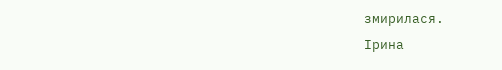змирилася.
Ірина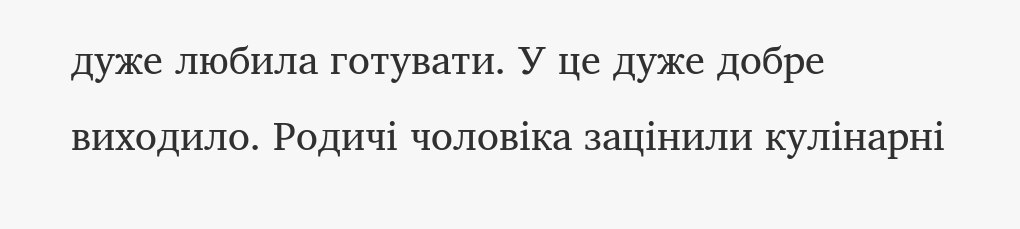дуже любила готувати. У це дуже добре виходило. Родичі чоловіка зацінили кулінарні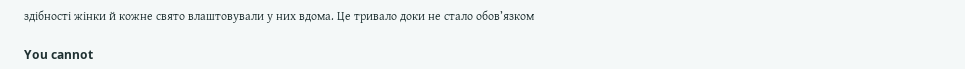здібності жінки й кожне свято влаштовували у них вдома. Це тривало доки не стало обов’язком

You cannot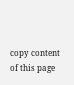copy content of this page